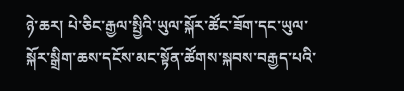ཉེ་ཆར། པེ་ཅིང་རྒྱལ་སྤྱིའི་ཡུལ་སྐོར་ཚོང་ཟོག་དང་ཡུལ་སྐོར་སྒྲིག་ཆས་དངོས་མང་སྟོན་ཚོགས་སྐབས་བརྒྱད་པའི་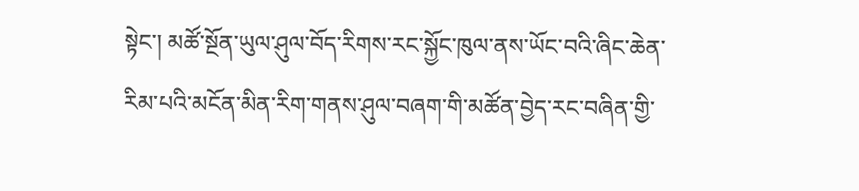སྟེང་། མཚོ་སྔོན་ཡུལ་ཤུལ་བོད་རིགས་རང་སྐྱོང་ཁུལ་ནས་ཡོང་བའི་ཞིང་ཆེན་རིམ་པའི་མངོན་མིན་རིག་གནས་ཤུལ་བཞག་གི་མཚོན་བྱེད་རང་བཞིན་གྱི་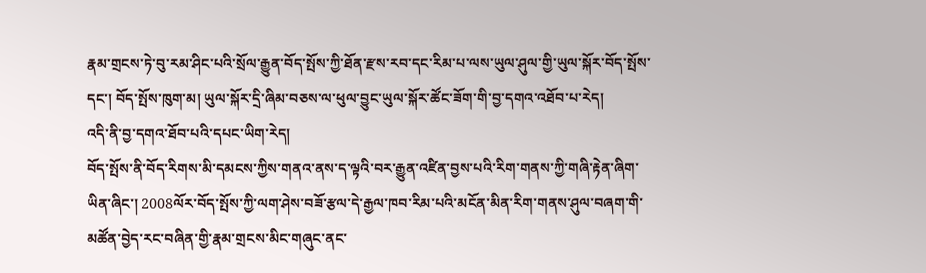རྣམ་གྲངས་ཏེ་བུ་རམ་ཤིང་པའི་སྲོལ་རྒྱུན་བོད་སྤོས་ཀྱི་ཐོན་རྫས་རབ་དང་རིམ་པ་ལས་ཡུལ་ཤུལ་གྱི་ཡུལ་སྐོར་བོད་སྤོས་དང་། བོད་སྤོས་ཁུག་མ། ཡུལ་སྐོར་དྲི་ཞིམ་བཅས་ལ་ཕུལ་བྱུང་ཡུལ་སྐོར་ཚོང་ཟོག་གི་བྱ་དགའ་འཐོབ་པ་རེད།
འདི་ནི་བྱ་དགའ་ཐོབ་པའི་དཔང་ཡིག་རེད།
བོད་སྤོས་ནི་བོད་རིགས་མི་དམངས་ཀྱིས་གནའ་ནས་ད་ལྟའི་བར་རྒྱུན་འཛིན་བྱས་པའི་རིག་གནས་ཀྱི་གཞི་རྟེན་ཞིག་ཡིན་ཞིང་། 2008ལོར་བོད་སྤོས་ཀྱི་ལག་ཤེས་བཟོ་རྩལ་དེ་རྒྱལ་ཁབ་རིམ་པའི་མངོན་མིན་རིག་གནས་ཤུལ་བཞག་གི་མཚོན་བྱེད་རང་བཞིན་གྱི་རྣམ་གྲངས་མིང་གཞུང་ནང་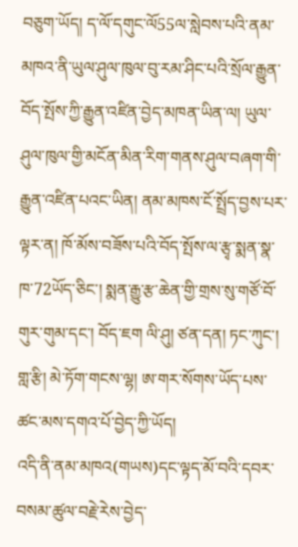བཅུག་ཡོད། ད་ལོ་དགུང་ལོ55ལ་སླེབས་པའི་ནམ་མཁའ་ནི་ཡུལ་ཤུལ་ཁུལ་བུ་རམ་ཤིང་པའི་སྲོལ་རྒྱུན་བོད་སྤོས་ཀྱི་རྒྱུན་འཛིན་བྱེད་མཁན་ཡིན་ལ། ཡུལ་ཤུལ་ཁུལ་གྱི་མངོན་མིན་རིག་གནས་ཤུལ་བཞག་གི་རྒྱུན་འཛིན་པའང་ཡིན། ནམ་མཁས་ངོ་སྤྲོད་བྱས་པར་ལྟར་ན། ཁོ་མོས་བཟོས་པའི་བོད་སྤོས་ལ་རྩྭ་སྨན་སྣ་ཁ་72ཡོད་ཅིང་། སྨན་རྒྱུ་རྩ་ཆེན་གྱི་གྲས་སུ་གཙོ་བོ་གུར་གུམ་དང་། བོད་ཇག ལི་ཤུ། ཙན་དན། ཏང་ཀུང་། གླ་རྩི། མེ་ཏོག་གངས་ལྷ། ཨ་གར་སོགས་ཡོད་པས་ཚང་མས་དགའ་པོ་བྱེད་ཀྱི་ཡོད།
འདི་ནི་ནམ་མཁའ(གཡས)དང་ལྟད་མོ་བའི་དབར་བསམ་ཚུལ་བརྗེ་རེས་བྱེད་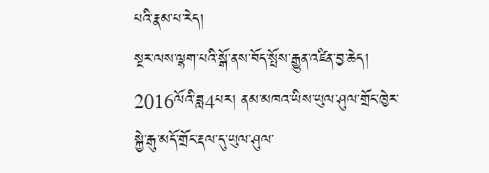པའི་རྣམ་པ་རེད།
སྔར་ལས་ལྷག་པའི་སྒོ་ནས་བོད་སྤོས་རྒྱུན་འཛིན་བྱ་ཆེད། 2016ལོའི་ཟླ4པར། ནམ་མཁའ་ཡིས་ཡུལ་ཤུལ་གྲོང་ཁྱེར་སྐྱེ་རྒུ་མདོ་གྲོང་རྡལ་དུ་ཡུལ་ཤུལ་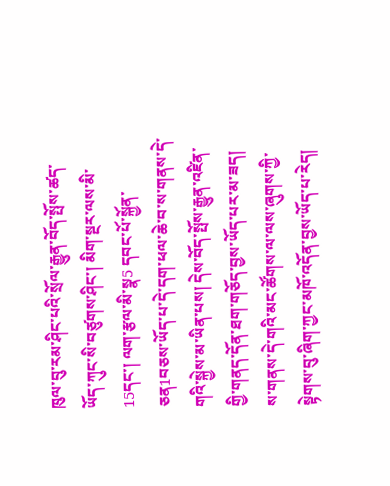ཁུལ་བུ་རམ་ཤིང་པའི་སྲོལ་རྒྱུན་བོད་སྤོས་ཚད་ཡོད་ཀུང་སི་བཙུགས་ཤིང་། མིག་སྔར་ལས་མི་15དང་། ལག་རྩལ་མི་སྣ5 དབང་པོ་སྐྱོན་ཅན1བཅས་ཡོད་པ་དེ་དག་ཕལ་ཆེ་བ་ས་གནས་དེ་གའི་སྐྱེས་མ་ཡིན་པས། དེས་བོད་སྤོས་རྒྱུན་འཛིན་གྱི་གནད་དོན་ཐག་གཅོད་བྱས་ཡོད་པར་མ་ཟད། ས་གནས་དེ་གའི་མང་ཚོགས་ལ་ལས་ཞུགས་ཀྱི་སྟེགས་བུ་ཞིག་ཀྱང་མཁོ་འདོན་བྱས་ཡོད་པ་རེད།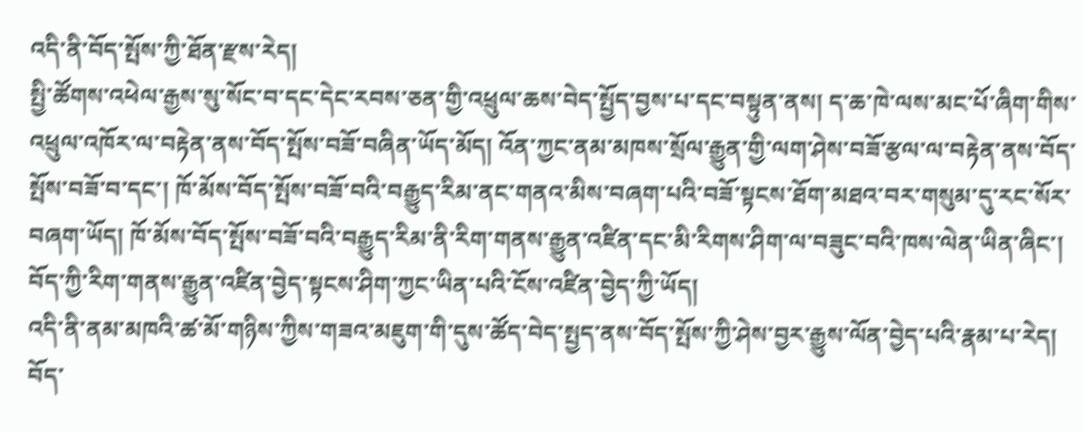འདི་ནི་བོད་སྤོས་ཀྱི་ཐོན་རྫས་རེད།
སྤྱི་ཚོགས་འཕེལ་རྒྱས་སུ་སོང་བ་དང་དེང་རབས་ཅན་གྱི་འཕྲུལ་ཆས་བེད་སྤྱོད་བྱས་པ་དང་བསྟུན་ནས། ད་ཆ་ཁེ་ལས་མང་པོ་ཞིག་གིས་འཕྲུལ་འཁོར་ལ་བརྟེན་ནས་བོད་སྤོས་བཟོ་བཞིན་ཡོད་མོད། འོན་ཀྱང་ནམ་མཁས་སྲོལ་རྒྱུན་གྱི་ལག་ཤེས་བཟོ་རྩལ་ལ་བརྟེན་ནས་བོད་སྤོས་བཟོ་བ་དང་། ཁོ་མོས་བོད་སྤོས་བཟོ་བའི་བརྒྱུད་རིམ་ནང་གནའ་མིས་བཞག་པའི་བཟོ་སྟངས་ཐོག་མཐའ་བར་གསུམ་དུ་རང་སོར་བཞག་ཡོད། ཁོ་མོས་བོད་སྤོས་བཟོ་བའི་བརྒྱུད་རིམ་ནི་རིག་གནས་རྒྱུན་འཛིན་དང་མི་རིགས་ཤིག་ལ་བཟུང་བའི་ཁས་ལེན་ཡིན་ཞིང་། བོད་ཀྱི་རིག་གནས་རྒྱུན་འཛིན་བྱེད་སྟངས་ཤིག་ཀྱང་ཡིན་པའི་ངོས་འཛིན་བྱེད་ཀྱི་ཡོད།
འདི་ནི་ནམ་མཁའི་ཚ་མོ་གཉིས་ཀྱིས་གཟའ་མཇུག་གི་དུས་ཚོད་བེད་སྤྱད་ནས་བོད་སྤོས་ཀྱི་ཤེས་བྱར་རྒྱུས་ལོན་བྱེད་པའི་རྣམ་པ་རེད།
བོད་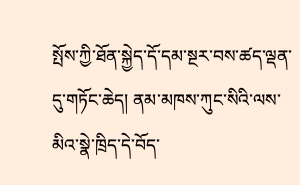སྤོས་ཀྱི་ཐོན་སྐྱེད་དོ་དམ་སྔར་བས་ཚད་ལྡན་དུ་གཏོང་ཆེད། ནམ་མཁས་ཀུང་སིའི་ལས་མིའ་སྣེ་ཁྲིད་དེ་བོད་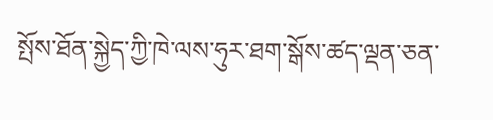སྤོས་ཐོན་སྐྱེད་ཀྱི་ཁེ་ལས་ཧུར་ཐག་སྒོས་ཚད་ལྡན་ཅན་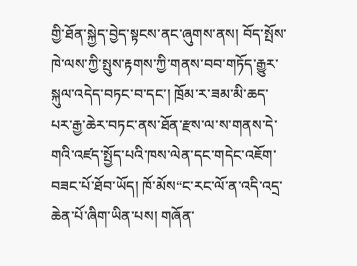གྱི་ཐོན་སྐྱེད་བྱེད་སྟངས་ནང་ཞུགས་ནས། བོད་སྤོས་ཁེ་ལས་ཀྱི་སྤུས་རྟགས་ཀྱི་གནས་བབ་གཏོད་རྒྱུར་སྐུལ་འདེད་བཏང་བ་དང་། ཁྲོམ་ར་ཟམ་མི་ཆད་པར་རྒྱ་ཆེར་བཏང་ནས་ཐོན་རྫས་ལ་ས་གནས་དེ་གའི་འཛད་སྤྱོད་པའི་ཁས་ལེན་དང་གདེང་འཇོག་བཟང་པོ་ཐོབ་ཡོད། ཁོ་མོས“ང་རང་ལོ་ན་འདི་འདྲ་ཆེན་པོ་ཞིག་ཡིན་པས། གཞོན་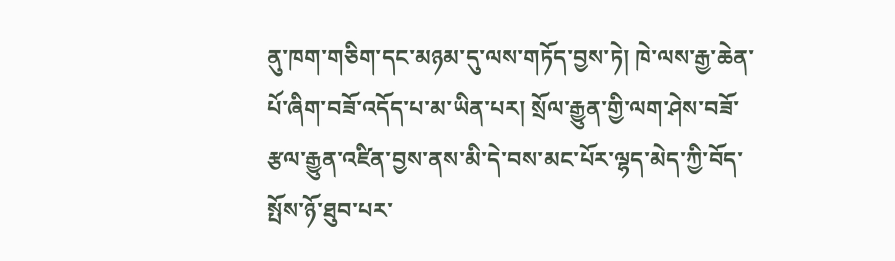ནུ་ཁག་གཅིག་དང་མཉམ་དུ་ལས་གཏོད་བྱས་ཏེ། ཁེ་ལས་རྒྱ་ཆེན་པོ་ཞིག་བཟོ་འདོད་པ་མ་ཡིན་པར། སྲོལ་རྒྱུན་གྱི་ལག་ཤེས་བཟོ་རྩལ་རྒྱུན་འཛིན་བྱས་ནས་མི་དེ་བས་མང་པོར་ལྷད་མེད་ཀྱི་བོད་སྤོས་ཉོ་ཐུབ་པར་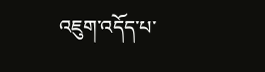འཇུག་འདོད་པ་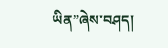ཡིན”ཞེས་བཤད།